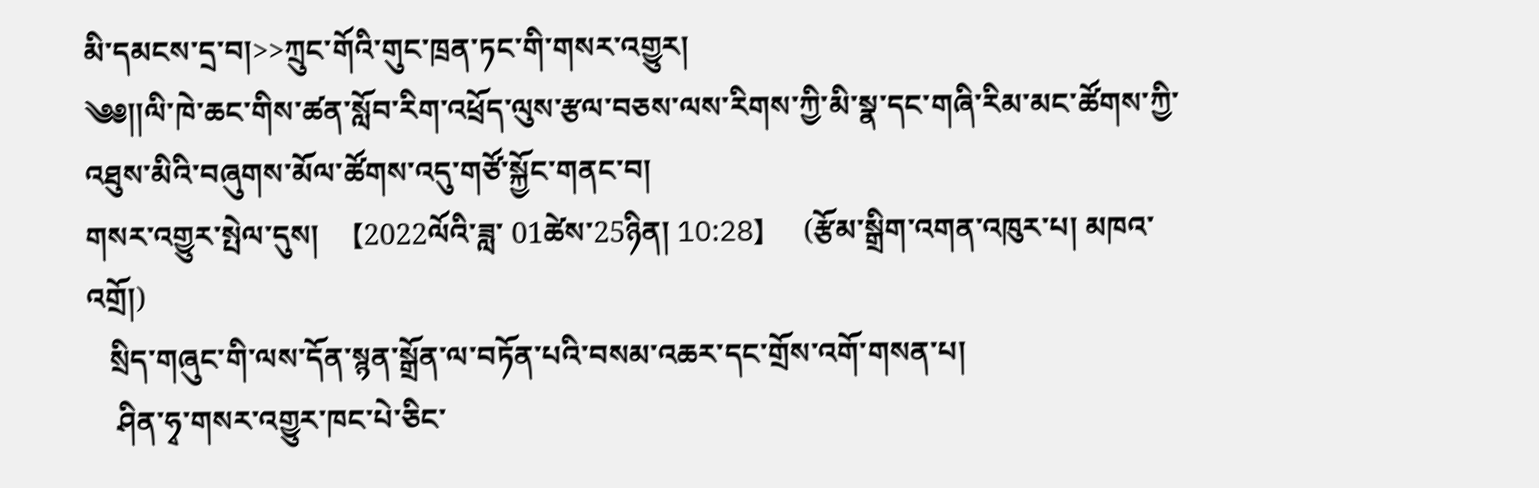མི་དམངས་དྲ་བ།>>ཀྲུང་གོའི་གུང་ཁྲན་ཏང་གི་གསར་འགྱུར།
༄༅།།ལི་ཁེ་ཆང་གིས་ཚན་སློབ་རིག་འཕྲོད་ལུས་རྩལ་བཅས་ལས་རིགས་ཀྱི་མི་སྣ་དང་གཞི་རིམ་མང་ཚོགས་ཀྱི་
འཐུས་མིའི་བཞུགས་མོལ་ཚོགས་འདུ་གཙོ་སྐྱོང་གནང་བ།
གསར་འགྱུར་སྤེལ་དུས།  【2022ལོའི་ཟླ་ 01ཚེས་25ཉིན། 10:28】   (རྩོམ་སྒྲིག་འགན་འཁུར་པ། མཁའ་འགྲོ།)
   སྲིད་གཞུང་གི་ལས་དོན་སྙན་སྒྲོན་ལ་བཏོན་པའི་བསམ་འཆར་དང་གྲོས་འགོ་གསན་པ།
    ཤིན་ཧྭ་གསར་འགྱུར་ཁང་པེ་ཅིང་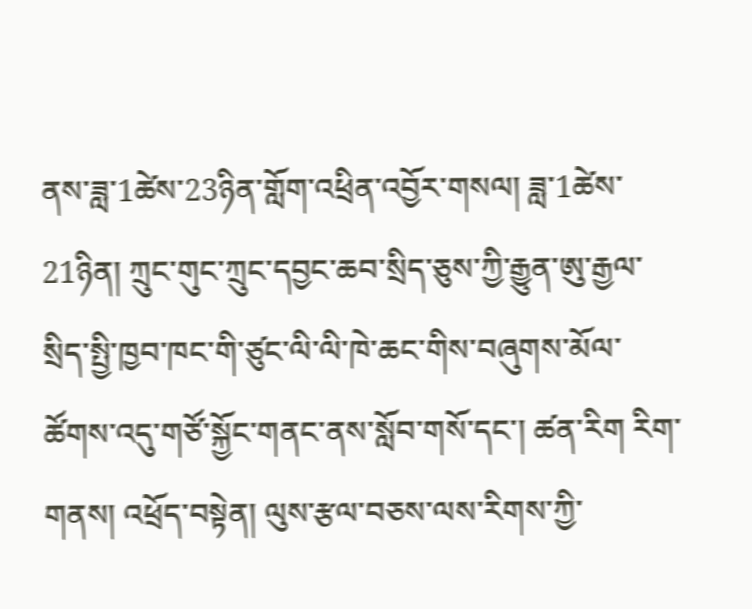ནས་ཟླ་1ཚེས་23ཉིན་གློག་འཕྲིན་འབྱོར་གསལ། ཟླ་1ཚེས་21ཉིན། ཀྲུང་གུང་ཀྲུང་དབྱང་ཆབ་སྲིད་ཅུས་ཀྱི་རྒྱུན་ཨུ་རྒྱལ་སྲིད་སྤྱི་ཁྱབ་ཁང་གི་ཙུང་ལི་ལི་ཁེ་ཆང་གིས་བཞུགས་མོལ་ཚོགས་འདུ་གཙོ་སྐྱོང་གནང་ནས་སློབ་གསོ་དང་། ཚན་རིག རིག་གནས། འཕྲོད་བསྟེན། ལུས་རྩལ་བཅས་ལས་རིགས་ཀྱི་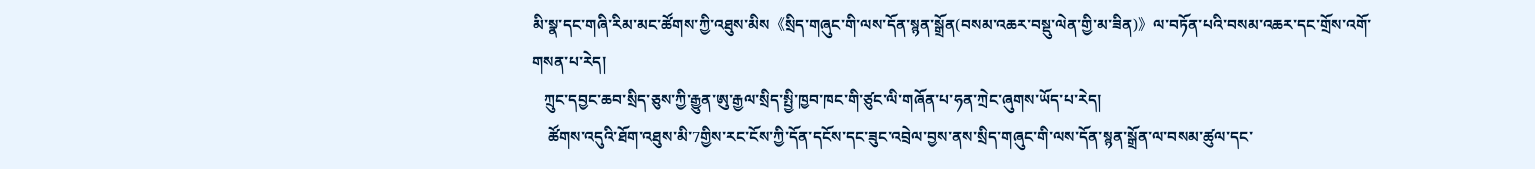མི་སྣ་དང་གཞི་རིམ་མང་ཚོགས་ཀྱི་འཐུས་མིས《སྲིད་གཞུང་གི་ལས་དོན་སྙན་སྒྲོན(བསམ་འཆར་བསྡུ་ལེན་གྱི་མ་ཟིན)》ལ་བཏོན་པའི་བསམ་འཆར་དང་གྲོས་འགོ་གསན་པ་རེད།
   ཀྲུང་དབྱང་ཆབ་སྲིད་ཅུས་ཀྱི་རྒྱུན་ཨུ་རྒྱལ་སྲིད་སྤྱི་ཁྱབ་ཁང་གི་ཙུང་ལི་གཞོན་པ་ཧན་ཀྲེང་ཞུགས་ཡོད་པ་རེད།
    ཚོགས་འདུའི་ཐོག་འཐུས་མི་7གྱིས་རང་ངོས་ཀྱི་དོན་དངོས་དང་ཟུང་འབྲེལ་བྱས་ནས་སྲིད་གཞུང་གི་ལས་དོན་སྙན་སྒྲོན་ལ་བསམ་ཚུལ་དང་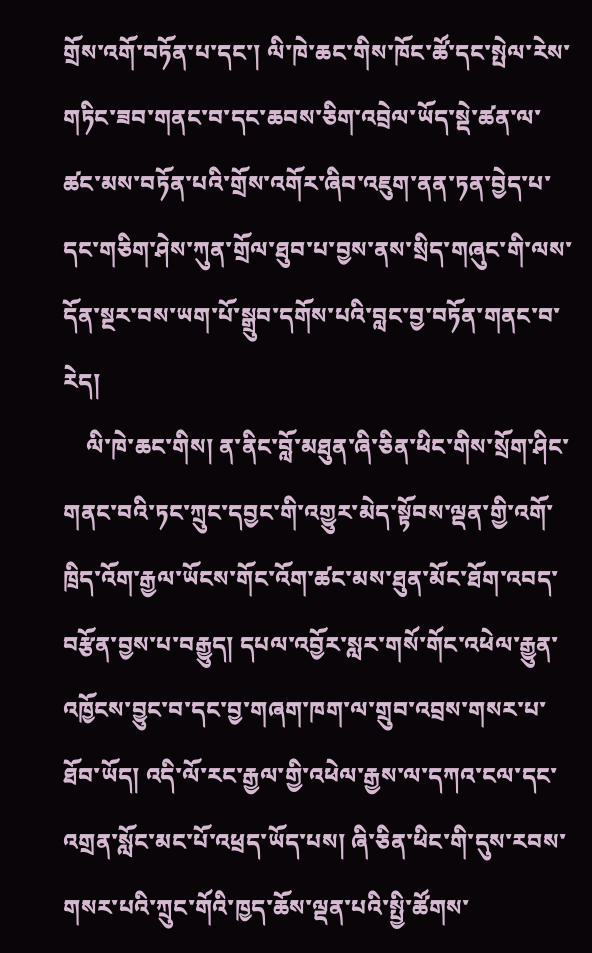གྲོས་འགོ་བཏོན་པ་དང་། ལི་ཁེ་ཆང་གིས་ཁོང་ཚོ་དང་སྤེལ་རེས་གཏིང་ཟབ་གནང་བ་དང་ཆབས་ཅིག་འབྲེལ་ཡོད་སྡེ་ཚན་ལ་ཚང་མས་བཏོན་པའི་གྲོས་འགོར་ཞིབ་འཇུག་ནན་ཏན་བྱེད་པ་དང་གཅིག་ཤེས་ཀུན་གྲོལ་ཐུབ་པ་བྱས་ནས་སྲིད་གཞུང་གི་ལས་དོན་སྔར་བས་ཡག་པོ་སྒྲུབ་དགོས་པའི་བླང་བྱ་བཏོན་གནང་བ་རེད།
    ལི་ཁེ་ཆང་གིས། ན་ནིང་བློ་མཐུན་ཞི་ཅིན་ཕིང་གིས་སྲོག་ཤིང་གནང་བའི་ཏང་ཀྲུང་དབྱང་གི་འགྱུར་མེད་སྟོབས་ལྡན་གྱི་འགོ་ཁྲིད་འོག་རྒྱལ་ཡོངས་གོང་འོག་ཚང་མས་ཐུན་མོང་ཐོག་འབད་བརྩོན་བྱས་པ་བརྒྱུད། དཔལ་འབྱོར་སླར་གསོ་གོང་འཕེལ་རྒྱུན་འཁྱོངས་བྱུང་བ་དང་བྱ་གཞག་ཁག་ལ་གྲུབ་འབྲས་གསར་པ་ཐོབ་ཡོད། འདི་ལོ་རང་རྒྱལ་གྱི་འཕེལ་རྒྱས་ལ་དཀའ་ངལ་དང་འགྲན་སློང་མང་པོ་འཕྲད་ཡོད་པས། ཞི་ཅིན་ཕིང་གི་དུས་རབས་གསར་པའི་ཀྲུང་གོའི་ཁྱད་ཆོས་ལྡན་པའི་སྤྱི་ཚོགས་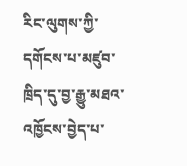རིང་ལུགས་ཀྱི་དགོངས་པ་མཛུབ་ཁྲིད་དུ་བྱ་རྒྱུ་མཐའ་འཁྱོངས་བྱེད་པ་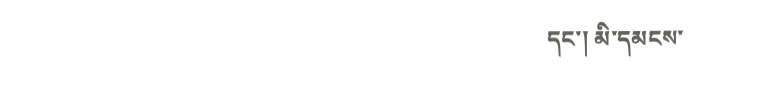དང་། མི་དམངས་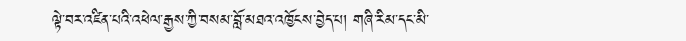ལྟེ་བར་འཛིན་པའི་འཕེལ་རྒྱས་ཀྱི་བསམ་བློ་མཐའ་འཁྱོངས་བྱེད་པ། གཞི་རིམ་དང་མི་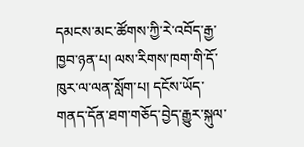དམངས་མང་ཚོགས་ཀྱི་རེ་འབོད་རྒྱ་ཁྱབ་ཉན་པ། ལས་རིགས་ཁག་གི་དོ་ཁུར་ལ་ལན་སློག་པ། དངོས་ཡོད་གནད་དོན་ཐག་གཅོད་བྱེད་རྒྱུར་སྐུལ་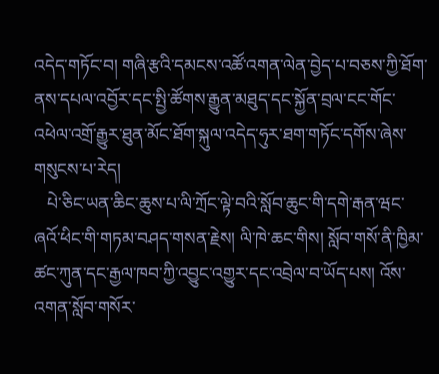འདེད་གཏོང་བ། གཞི་རྩའི་དམངས་འཚོ་འགན་ལེན་བྱེད་པ་བཅས་ཀྱི་ཐོག་ནས་དཔལ་འབྱོར་དང་སྤྱི་ཚོགས་རྒྱུན་མཐུད་དང་སྐྱོན་བྲལ་ངང་གོང་འཕེལ་འགྲོ་རྒྱུར་ཐུན་མོང་ཐོག་སྐུལ་འདེད་ཧུར་ཐག་གཏོང་དགོས་ཞེས་གསུངས་པ་རེད།
   པེ་ཅིང་ཡན་ཆིང་ཆུས་པ་ལི་ཀྲོང་ལྟེ་བའི་སློབ་ཆུང་གི་དགེ་རྒན་ཝང་ཞའོ་ཕིང་གི་གཏམ་བཤད་གསན་རྗེས། ལི་ཁེ་ཆང་གིས། སློབ་གསོ་ནི་ཁྱིམ་ཚང་ཀུན་དང་རྒྱལ་ཁབ་ཀྱི་འབྱུང་འགྱུར་དང་འབྲེལ་བ་ཡོད་པས། འོས་འགན་སློབ་གསོར་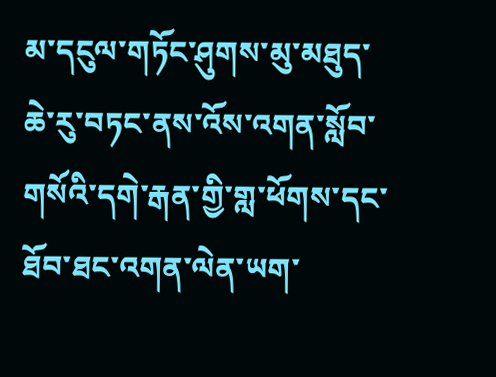མ་དངུལ་གཏོང་ཤུགས་མུ་མཐུད་ཆེ་རུ་བཏང་ནས་འོས་འགན་སློབ་གསོའི་དགེ་རྒན་གྱི་གླ་ཕོགས་དང་ཐོབ་ཐང་འགན་ལེན་ཡག་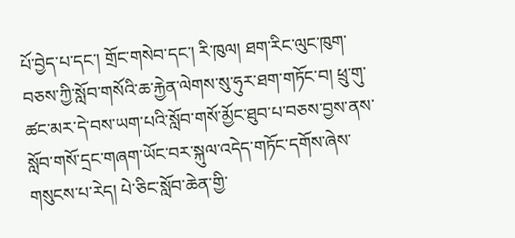པོ་བྱེད་པ་དང་། གྲོང་གསེབ་དང་། རི་ཁུལ། ཐག་རིང་ལུང་ཁུག་བཅས་ཀྱི་སློབ་གསོའི་ཆ་རྐྱེན་ལེགས་སུ་ཧུར་ཐག་གཏོང་བ། ཕྲུ་གུ་ཚང་མར་དེ་བས་ཡག་པའི་སློབ་གསོ་མྱོང་ཐུབ་པ་བཅས་བྱས་ནས་སློབ་གསོ་དྲང་གཞག་ཡོང་བར་སྐུལ་འདེད་གཏོང་དགོས་ཞེས་གསུངས་པ་རེད། པེ་ཅིང་སློབ་ཆེན་གྱི་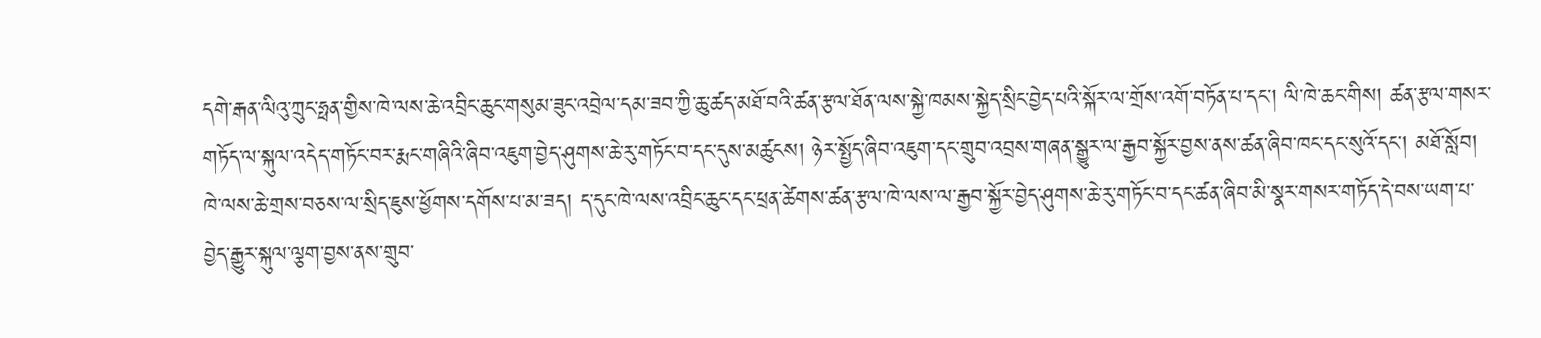དགེ་རྒན་ལིའུ་ཀྲུང་ཧྥན་གྱིས་ཁེ་ལས་ཆེ་འབྲིང་ཆུང་གསུམ་ཟུང་འབྲེལ་དམ་ཟབ་ཀྱི་ཆུ་ཚད་མཐོ་བའི་ཚན་རྩལ་ཐོན་ལས་སྐྱེ་ཁམས་སྐྱེད་སྲིང་བྱེད་པའི་སྐོར་ལ་གྲོས་འགོ་བཏོན་པ་དང་། ལི་ཁེ་ཆང་གིས། ཚན་རྩལ་གསར་གཏོད་ལ་སྐུལ་འདེད་གཏོང་བར་རྨང་གཞིའི་ཞིབ་འཇུག་བྱེད་ཤུགས་ཆེ་རུ་གཏོང་བ་དང་དུས་མཚུངས། ཉེར་སྤྱོད་ཞིབ་འཇུག་དང་གྲུབ་འབྲས་གཞན་སྒྱུར་ལ་རྒྱབ་སྐྱོར་བྱས་ནས་ཚན་ཞིབ་ཁང་དང་སུའོ་དང་། མཐོ་སློབ། ཁེ་ལས་ཆེ་གྲས་བཅས་ལ་སྲིད་ཇུས་ཕྱོགས་དགོས་པ་མ་ཟད། ད་དུང་ཁེ་ལས་འབྲིང་ཆུང་དང་ཕྲན་ཚེགས་ཚན་རྩལ་ཁེ་ལས་ལ་རྒྱབ་སྐྱོར་བྱེད་ཤུགས་ཆེ་རུ་གཏོང་བ་དང་ཚན་ཞིབ་མི་སྣར་གསར་གཏོད་དེ་བས་ཡག་པ་བྱེད་རྒྱུར་སྐུལ་ལྕག་བྱས་ནས་གྲུབ་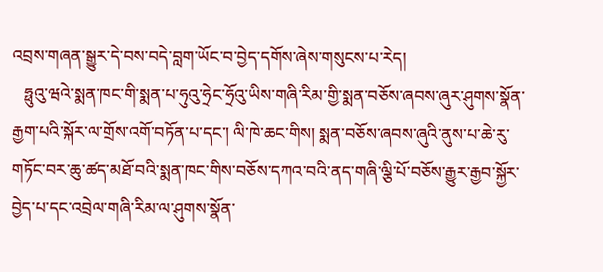འབྲས་གཞན་སྒྱུར་དེ་བས་བདེ་བླག་ཡོང་བ་བྱེད་དགོས་ཞེས་གསུངས་པ་རེད།
   ཧྥུའུ་ཝའེ་སྨན་ཁང་གི་སྨན་པ་ཧུའུ་ཧྲེང་ཧྲོའུ་ཡིས་གཞི་རིམ་གྱི་སྨན་བཅོས་ཞབས་ཞུར་ཤུགས་སྣོན་རྒྱག་པའི་སྐོར་ལ་གྲོས་འགོ་བཏོན་པ་དང་། ལི་ཁེ་ཆང་གིས། སྨན་བཅོས་ཞབས་ཞུའི་ནུས་པ་ཆེ་རུ་གཏོང་བར་ཆུ་ཚད་མཐོ་བའི་སྨན་ཁང་གིས་བཅོས་དཀའ་བའི་ནད་གཞི་ལྕི་པོ་བཅོས་རྒྱུར་རྒྱབ་སྐྱོར་བྱེད་པ་དང་འབྲེལ་གཞི་རིམ་ལ་ཤུགས་སྣོན་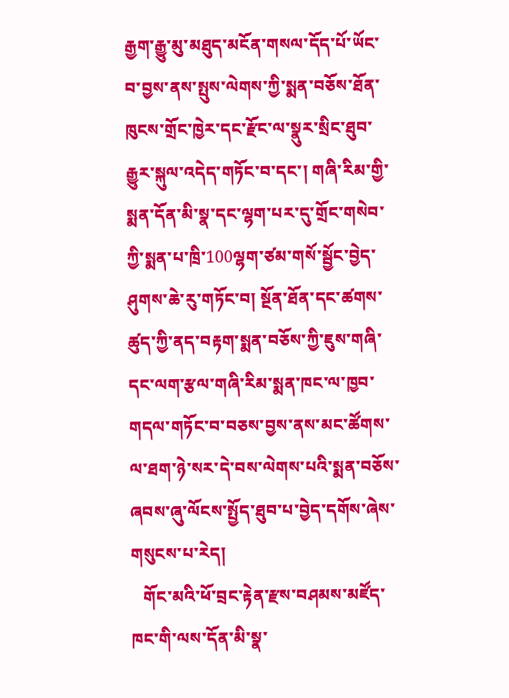རྒྱག་རྒྱུ་མུ་མཐུད་མངོན་གསལ་དོད་པོ་ཡོང་བ་བྱས་ནས་སྤུས་ལེགས་ཀྱི་སྨན་བཅོས་ཐོན་ཁུངས་གྲོང་ཁྱེར་དང་རྫོང་ལ་སྣུར་སྲིང་ཐུབ་རྒྱུར་སྐུལ་འདེད་གཏོང་བ་དང་། གཞི་རིམ་གྱི་སྨན་དོན་མི་སྣ་དང་ལྷག་པར་དུ་གྲོང་གསེབ་ཀྱི་སྨན་པ་ཁྲི་100ལྷག་ཙམ་གསོ་སྦྱོང་བྱེད་ཤུགས་ཆེ་རུ་གཏོང་བ། སྔོན་ཐོན་དང་ཚགས་ཚུད་ཀྱི་ནད་བརྟག་སྨན་བཅོས་ཀྱི་ཇུས་གཞི་དང་ལག་རྩལ་གཞི་རིམ་སྨན་ཁང་ལ་ཁྱབ་གདལ་གཏོང་བ་བཅས་བྱས་ནས་མང་ཚོགས་ལ་ཐག་ཉེ་སར་དེ་བས་ལེགས་པའི་སྨན་བཅོས་ཞབས་ཞུ་ལོངས་སྤྱོད་ཐུབ་པ་བྱེད་དགོས་ཞེས་གསུངས་པ་རེད།
   གོང་མའི་ཕོ་བྲང་རྟེན་རྫས་བཤམས་མཛོད་ཁང་གི་ལས་དོན་མི་སྣ་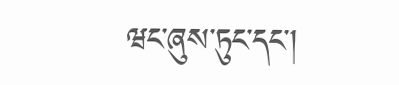ཝང་ཞུས་ཏུང་དང་།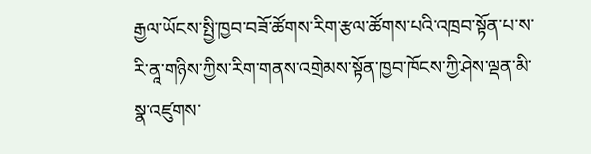རྒྱལ་ཡོངས་སྤྱི་ཁྱབ་བཟོ་ཚོགས་རིག་རྩལ་ཚོགས་པའི་འཁྲབ་སྟོན་པ་ས་རི་ནཱ་གཉིས་ཀྱིས་རིག་གནས་འགྲེམས་སྟོན་ཁྱབ་ཁོངས་ཀྱི་ཤེས་ལྡན་མི་སྣ་འཛུགས་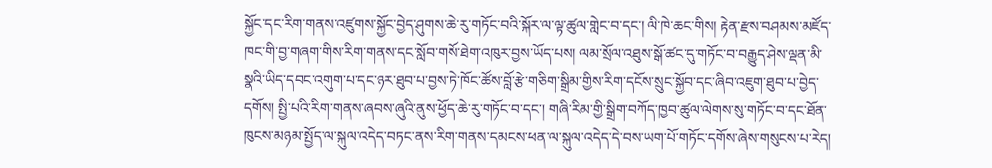སྐྱོང་དང་རིག་གནས་འཛུགས་སྐྱོང་བྱེད་ཤུགས་ཆེ་རུ་གཏོང་བའི་སྐོར་ལ་ལྟ་ཚུལ་གླེང་བ་དང་། ལི་ཁེ་ཆང་གིས། རྟེན་རྫས་བཤམས་མཛོད་ཁང་གི་བྱ་གཞག་གིས་རིག་གནས་དང་སློབ་གསོ་ཐེག་འཁུར་བྱས་ཡོད་པས། ལམ་སྲོལ་འཐུས་སྒོ་ཚང་དུ་གཏོང་བ་བརྒྱུད་ཤེས་ལྡན་མི་སྣའི་ཡིད་དབང་འགུག་པ་དང་ཉར་ཐུབ་པ་བྱས་ཏེ་ཁོང་ཚོས་བློ་རྩེ་གཅིག་སྒྲིམ་གྱིས་རིག་དངོས་སྲུང་སྐྱོབ་དང་ཞིབ་འཇུག་ཐུབ་པ་བྱེད་དགོས། སྤྱི་པའི་རིག་གནས་ཞབས་ཞུའི་ནུས་ཕྱོད་ཆེ་རུ་གཏོང་བ་དང་། གཞི་རིམ་གྱི་སྒྲིག་བཀོད་ཁྱབ་ཚུལ་ལེགས་སུ་གཏོང་བ་དང་ཐོན་ཁུངས་མཉམ་སྤྱོད་ལ་སྐུལ་འདེད་བཏང་ནས་རིག་གནས་དམངས་ཕན་ལ་སྐུལ་འདེད་དེ་བས་ཡག་པོ་གཏོང་དགོས་ཞེས་གསུངས་པ་རེད།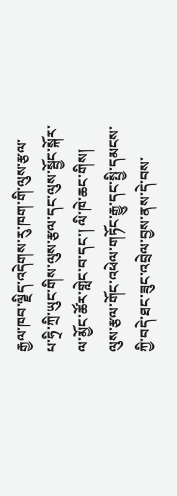རྒྱལ་ཁབ་ལྗིད་འདེགས་རུ་ཁག་གི་ལུས་རྩལ་པ་ཧྲི་ཀྲི་ཡུང་གིས་ལུས་རྩལ་དང་ལུས་སྦྱོང་སྐོར་ལ་མྱོང་ཚོར་གླེང་བ་དང་། ལི་ཁེ་ཆང་གིས། ལུས་རྩལ་གོང་འཕེལ་གཏོང་རྒྱུ་དང་སྤྱི་དམངས་ཀྱི་བདེ་ཐང་ཟུང་འབྲེལ་བྱས་ནས་དེ་བས་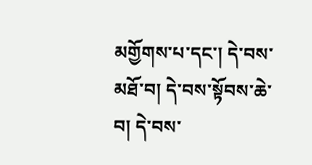མགྱོགས་པ་དང་། དེ་བས་མཐོ་བ། དེ་བས་སྟོབས་ཆེ་བ། དེ་བས་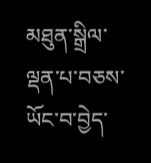མཐུན་སྒྲིལ་ལྡན་པ་བཅས་ཡོང་བ་བྱེད་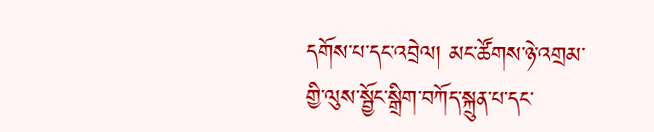དགོས་པ་དང་འབྲེལ། མང་ཚོགས་ཉེ་འགྲམ་གྱི་ལུས་སྦྱོང་སྒྲིག་བཀོད་སྐྲུན་པ་དང་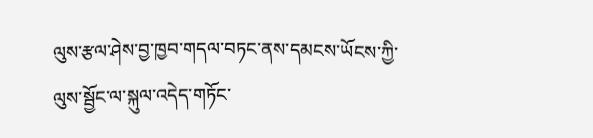ལུས་རྩལ་ཤེས་བྱ་ཁྱབ་གདལ་བཏང་ནས་དམངས་ཡོངས་ཀྱི་ལུས་སྦྱོང་ལ་སྐུལ་འདེད་གཏོང་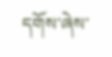དགོས་ཞེས་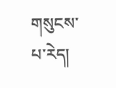གསུངས་པ་རེད།